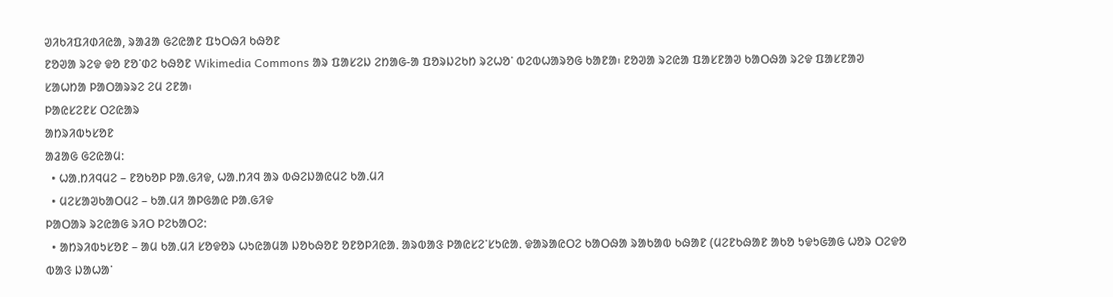ᱣᱤᱠᱤᱯᱤᱰᱤᱭᱟ, ᱨᱟᱲᱟ ᱜᱮᱭᱟᱱ ᱯᱩᱛᱷᱤ ᱠᱷᱚᱱ
ᱱᱚᱣᱟ ᱨᱮᱫ ᱫᱚ ᱱᱚᱸᱰᱮ ᱠᱷᱚᱱ Wikimedia Commons ᱟᱨ ᱯᱟᱥᱮᱡ ᱮᱴᱟᱜ-ᱟ ᱯᱚᱨᱡᱮᱠᱴ ᱨᱮᱦᱚᱸ ᱵᱮᱵᱦᱟᱨᱚᱜ ᱠᱟᱱᱟ᱾ ᱱᱚᱣᱟ ᱨᱮᱭᱟ ᱯᱟᱥᱱᱟᱣ ᱠᱟᱛᱷᱟ ᱨᱮᱫ ᱯᱟᱥᱱᱟᱣ ᱥᱟᱦᱴᱟ ᱞᱟᱛᱟᱨᱨᱮ ᱮᱢ ᱮᱱᱟ᱾
ᱞᱟᱭᱥᱮᱱᱥ ᱛᱮᱭᱟᱨ
ᱟᱴᱨᱤᱵᱩᱥᱚᱱ
ᱟᱲᱟᱜ ᱜᱮᱭᱟᱢ:
  • ᱦᱟᱹᱴᱤᱧᱢᱮ – ᱱᱚᱠᱚᱞ ᱞᱟᱹᱜᱤᱫ, ᱦᱟᱹᱴᱤᱧ ᱟᱨ ᱵᱷᱮᱡᱟᱭᱢᱮ ᱠᱟᱹᱢᱤ
  • ᱢᱮᱥᱟᱣᱠᱟᱛᱢᱮ – ᱠᱟᱹᱢᱤ ᱟᱞᱜᱟᱭ ᱞᱟᱹᱜᱤᱫ
ᱞᱟᱛᱟᱨ ᱨᱮᱭᱟᱜ ᱨᱤᱛ ᱞᱮᱠᱟᱛᱮ:
  • ᱟᱴᱨᱤᱵᱩᱥᱚᱱ – ᱟᱢ ᱠᱟᱹᱢᱤ ᱥᱚᱫᱚᱨ ᱦᱩᱭᱟᱢᱟ ᱡᱚᱠᱷᱚᱱ ᱚᱱᱚᱞᱤᱭᱟᱹ ᱟᱨᱵᱟᱝ ᱞᱟᱭᱥᱮᱸᱥᱩᱭᱟᱹ ᱫᱟᱨᱟᱭᱛᱮ ᱠᱟᱛᱷᱟ ᱨᱟᱠᱟᱵ ᱠᱷᱟᱱ (ᱢᱮᱱᱠᱷᱟᱱ ᱟᱠᱚ ᱩᱫᱩᱜᱟᱜ ᱦᱚᱨ ᱛᱮᱫᱚ ᱵᱟᱝ ᱡᱟᱦᱟᱸ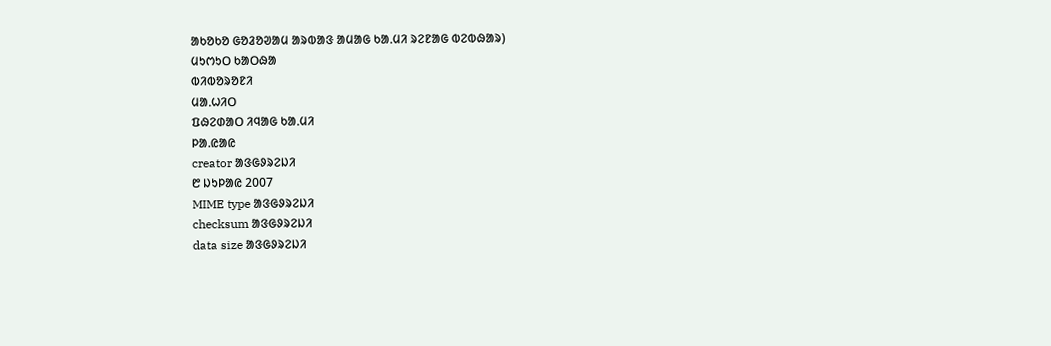ᱟᱠᱚᱠᱚ ᱜᱚᱲᱚᱣᱟᱢ ᱟᱨᱵᱟᱝ ᱟᱢᱟᱜ ᱠᱟᱹᱢᱤ ᱨᱮᱱᱟᱜ ᱵᱮᱵᱷᱟᱨ)
ᱢᱩᱬᱩᱛ ᱠᱟᱛᱷᱟ
ᱵᱤᱵᱚᱨᱚᱱᱤ
ᱢᱟᱹᱦᱤᱛ
ᱯᱷᱮᱰᱟᱛ ᱤᱧᱟᱜ ᱠᱟᱹᱢᱤ
ᱞᱟ.ᱭᱟᱭ
creator ᱟᱝᱜᱽᱨᱮᱡᱤ
᱘ ᱡᱩᱞᱟᱭ 2007
MIME type ᱟᱝᱜᱽᱨᱮᱡᱤ
checksum ᱟᱝᱜᱽᱨᱮᱡᱤ
data size ᱟᱝᱜᱽᱨᱮᱡᱤ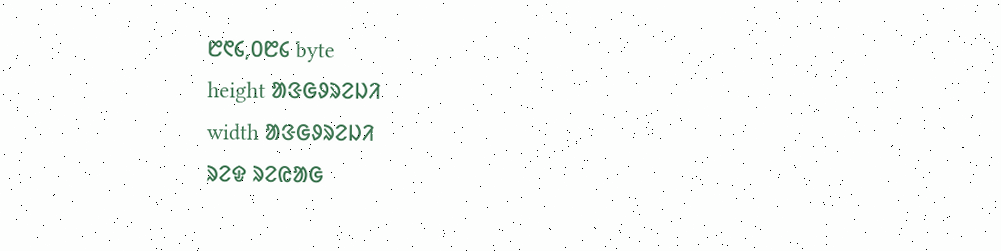᱘᱖᱔,᱐᱘᱔ byte
height ᱟᱝᱜᱽᱨᱮᱡᱤ
width ᱟᱝᱜᱽᱨᱮᱡᱤ
ᱨᱮᱫ ᱨᱮᱭᱟᱜ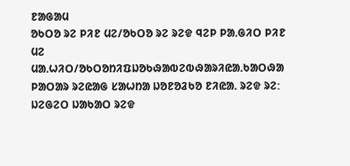ᱱᱟᱜᱟᱢ
ᱚᱠᱛᱚ ᱨᱮ ᱞᱤᱱ ᱢᱮ/ᱚᱠᱛᱚ ᱨᱮ ᱨᱮᱫ ᱧᱮᱞ ᱞᱟᱹᱜᱤᱛ ᱞᱤᱱ ᱢᱮ
ᱢᱟᱹᱦᱤᱛ/ᱚᱠᱛᱚᱴᱤᱯᱡᱚᱠᱷᱟᱵᱮᱵᱷᱟᱨᱤᱭᱟᱹᱠᱟᱛᱷᱟ
ᱞᱟᱛᱟᱨ ᱨᱮᱭᱟᱜ ᱥᱟᱦᱴᱟ ᱡᱚᱱᱚᱲᱠᱚ ᱱᱤᱭᱟᱹ ᱨᱮᱫ ᱨᱮ:
ᱡᱮᱜᱮᱛ ᱡᱟᱠᱟᱛ ᱨᱮᱫ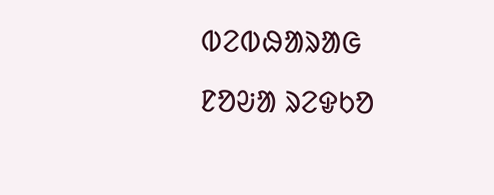ᱵᱮᱵᱷᱟᱨᱟᱜ
ᱱᱚᱶᱟ ᱨᱮᱫᱠᱚ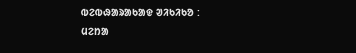ᱵᱮᱵᱷᱟᱨᱟᱠᱟᱫ ᱣᱤᱠᱤᱠᱚ :
ᱢᱮᱴᱟ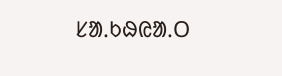ᱥᱟᱹᱠᱷᱭᱟᱹᱛ